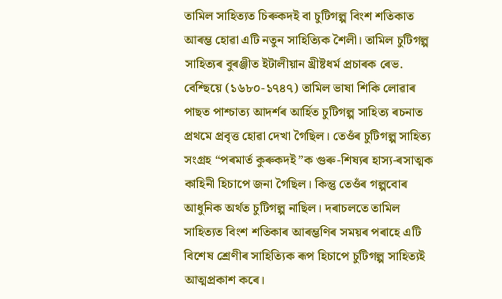তামিল সাহিত্যত চিৰুকদই বা চুটিগল্প বিংশ শতিকাত আৰম্ভ হোৱা এটি নতুন সাহিত্যিক শৈলী। তামিল চুটিগল্প সাহিত্যৰ বুৰঞ্জীত ইটালীয়ান খ্ৰীষ্টধৰ্ম প্ৰচাৰক ৰেভ. বেশ্ছিয়ে (১৬৮০-১৭৪৭) তামিল ভাষা শিকি লোৱাৰ পাছত পাশ্চাত্য আদৰ্শৰ আৰ্হিত চুটিগল্প সাহিত্য ৰচনাত প্ৰথমে প্ৰবৃত্ত হোৱা দেখা গৈছিল। তেওঁৰ চুটিগল্প সাহিত্য সংগ্ৰহ “পৰমাৰ্ত কুৰুকদই”ক গুৰু-শিষ্যৰ হাস্য-ৰসাত্মক কাহিনী হিচাপে জনা গৈছিল। কিন্তু তেওঁৰ গল্পবোৰ আধুনিক অৰ্থত চুটিগল্প নাছিল। দৰাচলতে তামিল সাহিত্যত বিংশ শতিকাৰ আৰম্ভণিৰ সময়ৰ পৰাহে এটি বিশেষ শ্ৰেণীৰ সাহিত্যিক ৰূপ হিচাপে চুটিগল্প সাহিত্যই আত্মপ্ৰকাশ কৰে।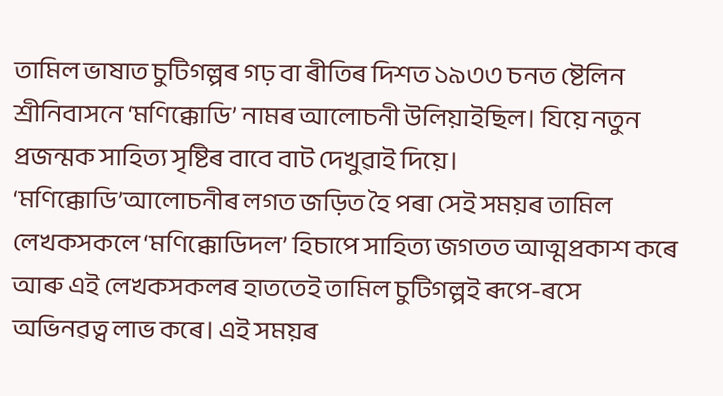তামিল ভাষাত চুটিগল্পৰ গঢ় বা ৰীতিৰ দিশত ১৯৩৩ চনত ষ্টেলিন শ্ৰীনিবাসনে ‘মণিক্কোডি’ নামৰ আলোচনী উলিয়াইছিল। যিয়ে নতুন প্ৰজন্মক সাহিত্য সৃষ্টিৰ বাবে বাট দেখুৱাই দিয়ে। ‘মণিক্কোডি’আলোচনীৰ লগত জড়িত হৈ পৰা সেই সময়ৰ তামিল লেখকসকলে ‘মণিক্কোডিদল’ হিচাপে সাহিত্য জগতত আত্মপ্ৰকাশ কৰে আৰু এই লেখকসকলৰ হাততেই তামিল চুটিগল্পই ৰূপে-ৰসে অভিনৱত্ব লাভ কৰে। এই সময়ৰ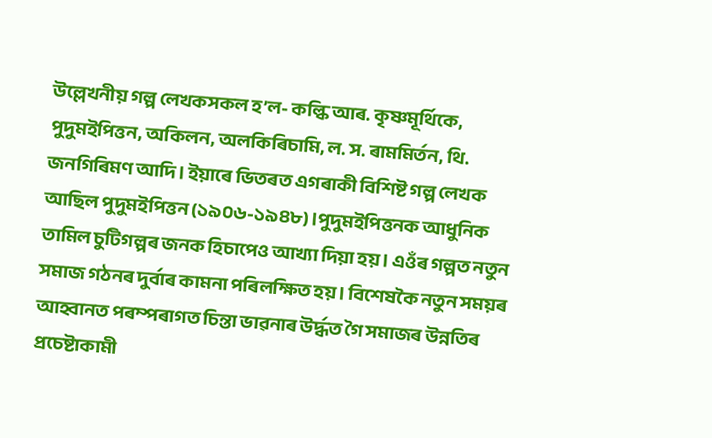উল্লেখনীয় গল্প লেখকসকল হ’ল- কল্কি আৰ. কৃষ্ণমূৰ্থিকে, পুদুমইপিত্তন, অকিলন, অলকিৰিচামি, ল. স. ৰামমিৰ্তন, থি. জনগিৰিমণ আদি। ইয়াৰে ভিতৰত এগৰাকী বিশিষ্ট গল্প লেখক আছিল পুদুমইপিত্তন (১৯০৬-১৯৪৮)।পুদুমইপিত্তনক আধুনিক তামিল চুটিগল্পৰ জনক হিচাপেও আখ্যা দিয়া হয়। এওঁৰ গল্পত নতুন সমাজ গঠনৰ দুৰ্বাৰ কামনা পৰিলক্ষিত হয়। বিশেষকৈ নতুন সময়ৰ আহ্বানত পৰম্পৰাগত চিন্তা ভাৱনাৰ উৰ্দ্ধত গৈ সমাজৰ উন্নতিৰ প্ৰচেষ্টাকামী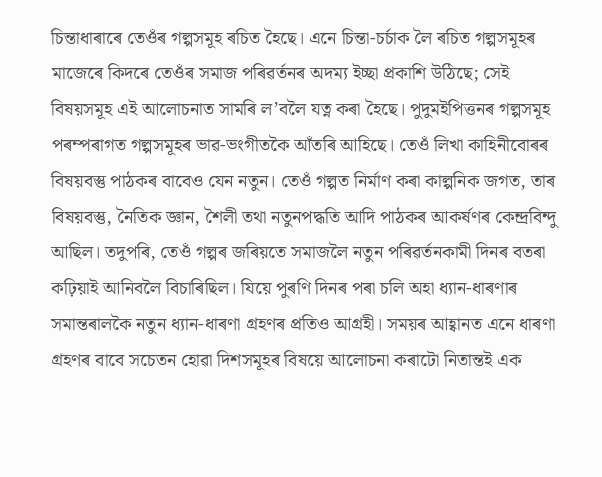চিন্তাধাৰাৰে তেওঁৰ গল্পসমূহ ৰচিত হৈছে। এনে চিন্তা-চৰ্চাক লৈ ৰচিত গল্পসমূহৰ মাজেৰে কিদৰে তেওঁৰ সমাজ পৰিৱৰ্তনৰ অদম্য ইচ্ছা প্ৰকাশি উঠিছে; সেই বিষয়সমূহ এই আলোচনাত সামৰি ল’বলৈ যত্ন কৰা হৈছে। পুদুমইপিত্তনৰ গল্পসমূহ পৰম্পৰাগত গল্পসমূহৰ ভাৱ-ভংগীতকৈ আঁতৰি আহিছে। তেওঁ লিখা কাহিনীবোৰৰ বিষয়বস্তু পাঠকৰ বাবেও যেন নতুন। তেওঁ গল্পত নিৰ্মাণ কৰা কাল্পনিক জগত, তাৰ বিষয়বস্তু, নৈতিক জ্ঞান, শৈলী তথা নতুনপদ্ধতি আদি পাঠকৰ আকৰ্ষণৰ কেন্দ্ৰবিন্দু আছিল। তদুপৰি, তেওঁ গল্পৰ জৰিয়তে সমাজলৈ নতুন পৰিৱৰ্তনকামী দিনৰ বতৰা কঢ়িয়াই আনিবলৈ বিচাৰিছিল। যিয়ে পুৰণি দিনৰ পৰা চলি অহা ধ্যান-ধাৰণাৰ সমান্তৰালকৈ নতুন ধ্যান-ধাৰণা গ্ৰহণৰ প্ৰতিও আগ্ৰহী। সময়ৰ আহ্বানত এনে ধাৰণা গ্ৰহণৰ বাবে সচেতন হোৱা দিশসমূহৰ বিষয়ে আলোচনা কৰাটো নিতান্তই এক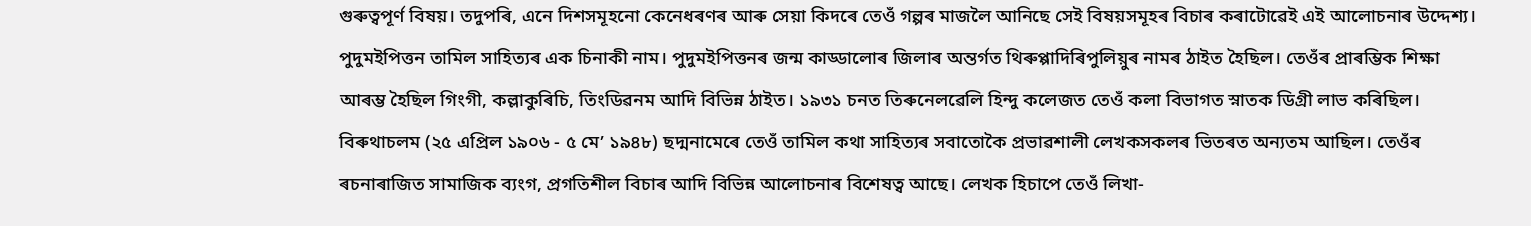গুৰুত্বপূৰ্ণ বিষয়। তদুপৰি, এনে দিশসমূহনো কেনেধৰণৰ আৰু সেয়া কিদৰে তেওঁ গল্পৰ মাজলৈ আনিছে সেই বিষয়সমূহৰ বিচাৰ কৰাটোৱেই এই আলোচনাৰ উদ্দেশ্য।
পুদুমইপিত্তন তামিল সাহিত্যৰ এক চিনাকী নাম। পুদুমইপিত্তনৰ জন্ম কাড্ডালোৰ জিলাৰ অন্তৰ্গত থিৰুপ্পাদিৰিপুলিয়ুৰ নামৰ ঠাইত হৈছিল। তেওঁৰ প্ৰাৰম্ভিক শিক্ষা আৰম্ভ হৈছিল গিংগী, কল্লাকুৰিচি, তিংডিৱনম আদি বিভিন্ন ঠাইত। ১৯৩১ চনত তিৰুনেলৱেলি হিন্দু কলেজত তেওঁ কলা বিভাগত স্নাতক ডিগ্ৰী লাভ কৰিছিল। বিৰুথাচলম (২৫ এপ্ৰিল ১৯০৬ - ৫ মে’ ১৯৪৮) ছদ্মনামেৰে তেওঁ তামিল কথা সাহিত্যৰ সবাতোকৈ প্ৰভাৱশালী লেখকসকলৰ ভিতৰত অন্যতম আছিল। তেওঁৰ ৰচনাৰাজিত সামাজিক ব্যংগ, প্ৰগতিশীল বিচাৰ আদি বিভিন্ন আলোচনাৰ বিশেষত্ব আছে। লেখক হিচাপে তেওঁ লিখা-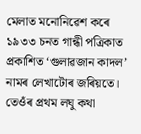মেলাত মনোনিৱেশ কৰে ১৯৩৩ চনত গান্ধী পত্ৰিকাত প্ৰকাশিত ‘গুলাৱজান কাদল’ নামৰ লেখাটোৰ জৰিয়তে। তেওঁৰ প্ৰথম লঘু কথা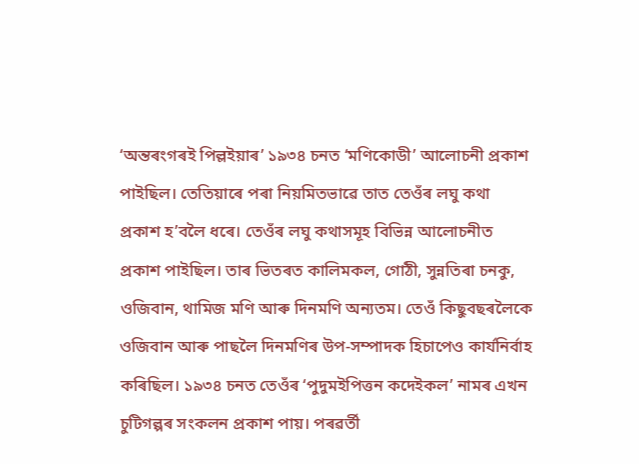‘অন্তৰংগৰই পিল্লইয়াৰ’ ১৯৩৪ চনত ‘মণিকোডী’ আলোচনী প্ৰকাশ পাইছিল। তেতিয়াৰে পৰা নিয়মিতভাৱে তাত তেওঁৰ লঘু কথা প্ৰকাশ হ’বলৈ ধৰে। তেওঁৰ লঘু কথাসমূহ বিভিন্ন আলোচনীত প্ৰকাশ পাইছিল। তাৰ ভিতৰত কালিমকল, গোঠী, সুন্নতিৰা চনকু, ওজিবান, থামিজ মণি আৰু দিনমণি অন্যতম। তেওঁ কিছুবছৰলৈকে ওজিবান আৰু পাছলৈ দিনমণিৰ উপ-সম্পাদক হিচাপেও কাৰ্যনিৰ্বাহ কৰিছিল। ১৯৩৪ চনত তেওঁৰ ‘পুদুমইপিত্তন কদেইকল’ নামৰ এখন চুটিগল্পৰ সংকলন প্ৰকাশ পায়। পৰৱৰ্তী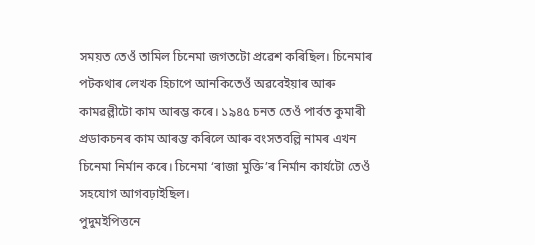সময়ত তেওঁ তামিল চিনেমা জগতটো প্ৰৱেশ কৰিছিল। চিনেমাৰ পটকথাৰ লেখক হিচাপে আনকিতেওঁ অৱবেইয়াৰ আৰু কামৱল্লীটো কাম আৰম্ভ কৰে। ১৯৪৫ চনত তেওঁ পাৰ্বত কুমাৰী প্ৰডাকচনৰ কাম আৰম্ভ কৰিলে আৰু বংসতবল্লি নামৰ এখন চিনেমা নিৰ্মান কৰে। চিনেমা ‘ৰাজা মুক্তি’ৰ নিৰ্মান কাৰ্যটো তেওঁ সহযোগ আগবঢ়াইছিল।
পুদুমইপিত্তনে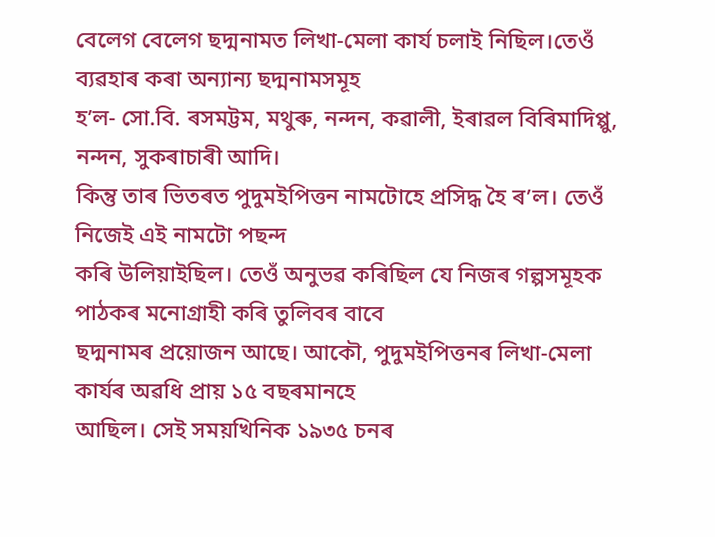বেলেগ বেলেগ ছদ্মনামত লিখা-মেলা কাৰ্য চলাই নিছিল।তেওঁ ব্যৱহাৰ কৰা অন্যান্য ছদ্মনামসমূহ
হ’ল- সো.বি. ৰসমট্টম, মথুৰু, নন্দন, কৱালী, ইৰাৱল বিৰিমাদিপ্পু, নন্দন, সুকৰাচাৰী আদি।
কিন্তু তাৰ ভিতৰত পুদুমইপিত্তন নামটোহে প্ৰসিদ্ধ হৈ ৰ’ল। তেওঁ নিজেই এই নামটো পছন্দ
কৰি উলিয়াইছিল। তেওঁ অনুভৱ কৰিছিল যে নিজৰ গল্পসমূহক পাঠকৰ মনোগ্ৰাহী কৰি তুলিবৰ বাবে
ছদ্মনামৰ প্ৰয়োজন আছে। আকৌ, পুদুমইপিত্তনৰ লিখা-মেলা কাৰ্যৰ অৱধি প্ৰায় ১৫ বছৰমানহে
আছিল। সেই সময়খিনিক ১৯৩৫ চনৰ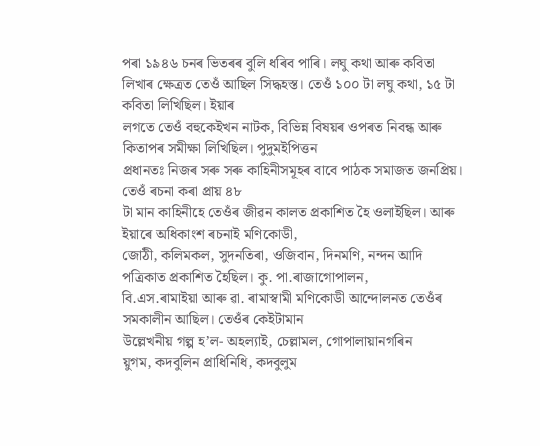পৰা ১৯৪৬ চনৰ ভিতৰৰ বুলি ধৰিব পাৰি। লঘু কথা আৰু কবিতা
লিখাৰ ক্ষেত্ৰত তেওঁ আছিল সিদ্ধহস্ত। তেওঁ ১০০ টা লঘু কথা, ১৫ টা কবিতা লিখিছিল। ইয়াৰ
লগতে তেওঁ বহুকেইখন নাটক, বিভিন্ন বিষয়ৰ ওপৰত নিবন্ধ আৰু কিতাপৰ সমীক্ষা লিখিছিল। পুদুমইপিত্তন
প্ৰধানতঃ নিজৰ সৰু সৰু কাহিনীসমূহৰ বাবে পাঠক সমাজত জনপ্ৰিয়। তেওঁ ৰচনা কৰা প্ৰায় ৪৮
টা মান কাহিনীহে তেওঁৰ জীৱন কালত প্ৰকাশিত হৈ ওলাইছিল। আৰু ইয়াৰে অধিকাংশ ৰচনাই মণিকোডী,
জোঠী, কলিমকল, সুদনতিৰা, ওজিবান, দিনমণি, নন্দন আদি পত্ৰিকাত প্ৰকাশিত হৈছিল। কু. পা.ৰাজাগোপালন,
বি.এস.ৰামাইয়া আৰু ৱা. ৰামাস্বামী মণিকোডী আন্দোলনত তেওঁৰ সমকালীন আছিল। তেওঁৰ কেইটামান
উল্লেখনীয় গল্প হ’ল- অহল্যাই, চেল্লামল, গোপালায়ানগৰিন
য়ুগম, কদবুলিন প্ৰাধিনিধি, কদবুলুম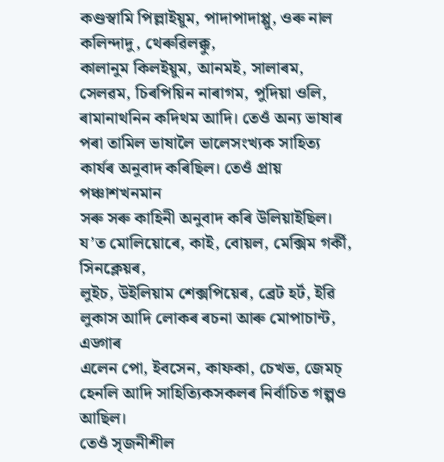কণ্ডস্বামি পিল্লাইয়ুম, পাদাপাদাপ্পু, ওৰু নাল কলিন্দাদু, থেৰুৱিলক্কু,
কালানুম কিলইয়ুম, আনমই, সালাৰম, সেলৱম, চিৰপিয়িন নাৰাগম, পুদিয়া ওলি, ৰামানাথনিন কদিথম আদি। তেওঁ অন্য ভাষাৰ
পৰা তামিল ভাষালৈ ভালেসংখ্যক সাহিত্য কাৰ্যৰ অনুবাদ কৰিছিল। তেওঁ প্ৰায় পঞ্চাশখনমান
সৰু সৰু কাহিনী অনুবাদ কৰি উলিয়াইছিল। য’ত মোলিয়োৰে, কাই, বোয়ল, মেক্সিম গৰ্কী, সিনক্লেয়ৰ,
লুইচ, উইলিয়াম শেক্সপিয়েৰ, ব্ৰেট হৰ্ট, ইৱি লুকাস আদি লোকৰ ৰচনা আৰু মোপাচান্ট, এড্গাৰ
এলেন পো, ইবসেন, কাফকা, চেখভ, জেমচ্ হেনলি আদি সাহিত্যিকসকলৰ নিৰ্বাচিত গল্পও আছিল।
তেওঁ সৃজনীশীল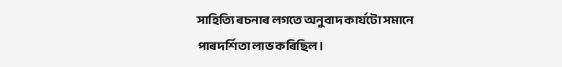সাহিত্যি ৰচনাৰ লগতে অনুবাদ কাৰ্যটো সমানে পাৰদৰ্শিতা লাভ কৰিছিল।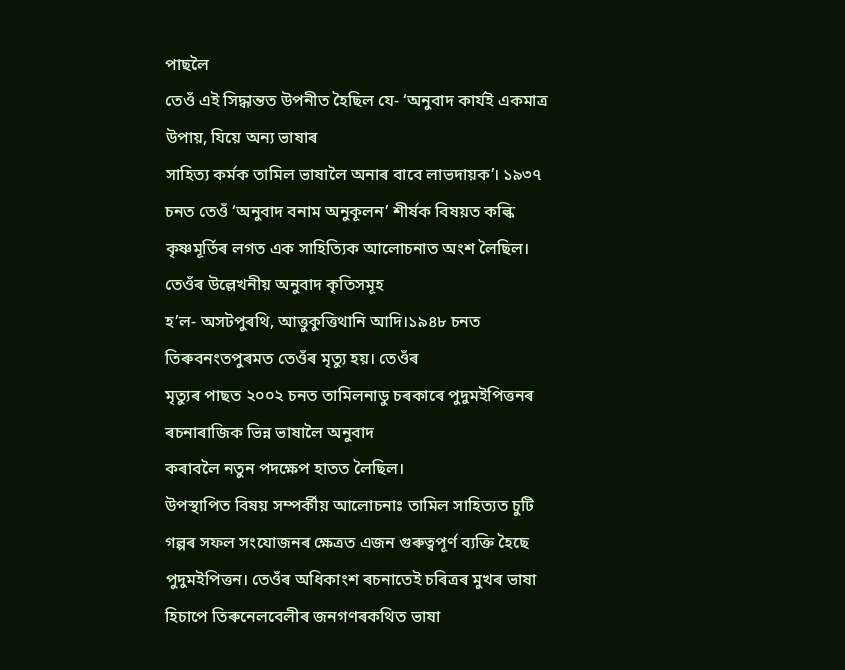পাছলৈ
তেওঁ এই সিদ্ধান্তত উপনীত হৈছিল যে- ‘অনুবাদ কাৰ্যই একমাত্ৰ উপায়, যিয়ে অন্য ভাষাৰ
সাহিত্য কৰ্মক তামিল ভাষালৈ অনাৰ বাবে লাভদায়ক’। ১৯৩৭ চনত তেওঁ ‘অনুবাদ বনাম অনুকূলন’ শীৰ্ষক বিষয়ত কল্কি
কৃষ্ণমূৰ্তিৰ লগত এক সাহিত্যিক আলোচনাত অংশ লৈছিল। তেওঁৰ উল্লেখনীয় অনুবাদ কৃতিসমূহ
হ’ল- অসটপুৰথি, আত্তুকুত্তিথানি আদি।১৯৪৮ চনত তিৰুবনংতপুৰমত তেওঁৰ মৃত্যু হয়। তেওঁৰ
মৃত্যুৰ পাছত ২০০২ চনত তামিলনাডু চৰকাৰে পুদুমইপিত্তনৰ ৰচনাৰাজিক ভিন্ন ভাষালৈ অনুবাদ
কৰাবলৈ নতুন পদক্ষেপ হাতত লৈছিল।
উপস্থাপিত বিষয় সম্পৰ্কীয় আলোচনাঃ তামিল সাহিত্যত চুটি গল্পৰ সফল সংযোজনৰ ক্ষেত্ৰত এজন গুৰুত্বপূৰ্ণ ব্যক্তি হৈছে পুদুমইপিত্তন। তেওঁৰ অধিকাংশ ৰচনাতেই চৰিত্ৰৰ মুখৰ ভাষা হিচাপে তিৰুনেলবেলীৰ জনগণৰকথিত ভাষা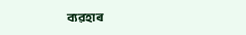ব্যৱহাৰ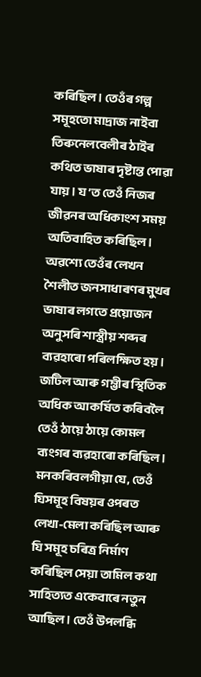কৰিছিল। তেওঁৰ গল্প সমূহতো মাদ্ৰাজ নাইবা তিৰুনেলবেলীৰ ঠাইৰ কথিত ভাষাৰ দৃষ্টান্ত পোৱা যায়। য’ত তেওঁ নিজৰ জীৱনৰ অধিকাংশ সময় অতিবাহিত কৰিছিল। অৱশ্যে তেওঁৰ লেখন শৈলীত জনসাধাৰণৰ মুখৰ ভাষাৰ লগতে প্ৰয়োজন অনুসৰি শাস্ত্ৰীয় শব্দৰ ব্যৱহাৰো পৰিলক্ষিত হয়। জটিল আৰু গম্ভীৰ স্থিতিক অধিক আকৰ্ষিত কৰিবলৈ তেওঁ ঠায়ে ঠায়ে কোমল ব্যংগৰ ব্যৱহাৰো কৰিছিল। মনকৰিবলগীয়া যে, তেওঁ যিসমূহ বিষয়ৰ ওপৰত লেখা-মেলা কৰিছিল আৰু যি সমূহ চৰিত্ৰ নিৰ্মাণ কৰিছিল সেয়া তামিল কথা সাহিত্যত একেবাৰে নতুন আছিল। তেওঁ উপলব্ধি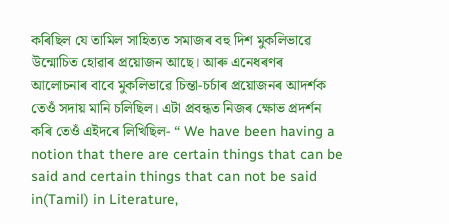কৰিছিল যে তামিল সাহিত্যত সমাজৰ বহু দিশ মুকলিভাৱে উন্মোচিত হোৱাৰ প্ৰয়োজন আছে। আৰু এনেধৰণৰ আলোচনাৰ বাবে মুকলিভাৱে চিন্তা-চৰ্চাৰ প্ৰয়োজনৰ আদৰ্শক তেওঁ সদায় মানি চলিছিল। এটা প্ৰবন্ধত নিজৰ ক্ষোভ প্ৰদৰ্শন কৰি তেওঁ এইদৰে লিখিছিল- “ We have been having a notion that there are certain things that can be said and certain things that can not be said in(Tamil) in Literature,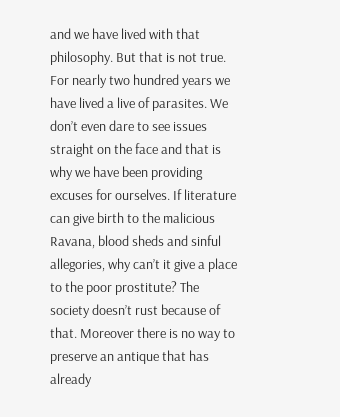and we have lived with that philosophy. But that is not true. For nearly two hundred years we have lived a live of parasites. We don’t even dare to see issues straight on the face and that is why we have been providing excuses for ourselves. If literature can give birth to the malicious Ravana, blood sheds and sinful allegories, why can’t it give a place to the poor prostitute? The society doesn’t rust because of that. Moreover there is no way to preserve an antique that has already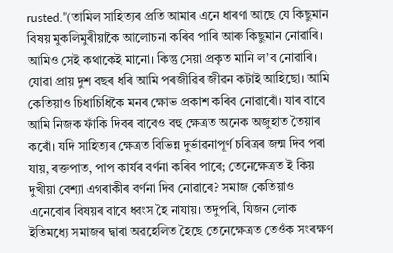rusted.”(তামিল সাহিত্যৰ প্ৰতি আমাৰ এনে ধাৰণা আছে যে কিছুমান বিষয় মুকলিমুৰীয়াকৈ আলোচনা কৰিব পাৰি আৰু কিছুমান নোৱাৰি। আমিও সেই কথাকেই মানো। কিন্তু সেয়া প্ৰকৃত মানি ল’ব নোৱাৰি। যোৱা প্ৰায় দুশ বছৰ ধৰি আমি পৰজীৱিৰ জীৱন কটাই আহিছো। আমি কেতিয়াও চিধাচিধিকৈ মনৰ ক্ষোভ প্ৰকাশ কৰিব নোৱাৰোঁ। যাৰ বাবে আমি নিজক ফাঁকি দিবৰ বাবেও বহু ক্ষেত্ৰত অনেক অজুহাত তৈয়াৰ কৰোঁ। যদি সাহিত্যৰ ক্ষেত্ৰত বিভিন্ন দুৰ্ভাৱনাপূৰ্ণ চৰিত্ৰৰ জন্ম দিব পৰা যায়, ৰক্তপাত, পাপ কাৰ্যৰ বৰ্ণনা কৰিব পাৰে; তেনেক্ষেত্ৰত ই কিয় দুখীয়া বেশ্যা এগৰাকীৰ বৰ্ণনা দিব নোৱাৰে? সমাজ কেতিয়াও এনেবোৰ বিষয়ৰ বাবে ধ্বংস হৈ নাযায়। তদুপৰি, যিজন লোক ইতিমধ্যে সমাজৰ দ্বাৰা অৱহেলিত হৈছে তেনেক্ষেত্ৰত তেওঁক সংৰক্ষণ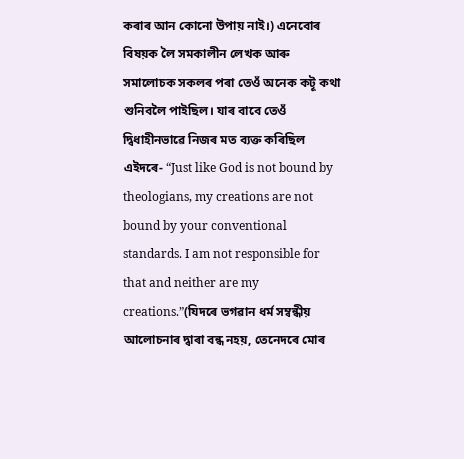কৰাৰ আন কোনো উপায় নাই।) এনেবোৰ বিষয়ক লৈ সমকালীন লেখক আৰু সমালোচক সকলৰ পৰা তেওঁ অনেক কটূ কথা শুনিবলৈ পাইছিল। যাৰ বাবে তেওঁ দ্বিধাহীনভাৱে নিজৰ মত ব্যক্ত কৰিছিল এইদৰে- “Just like God is not bound by theologians, my creations are not bound by your conventional standards. I am not responsible for that and neither are my creations.”(যিদৰে ভগৱান ধৰ্ম সম্বন্ধীয় আলোচনাৰ দ্বাৰা বন্ধ নহয়, তেনেদৰে মোৰ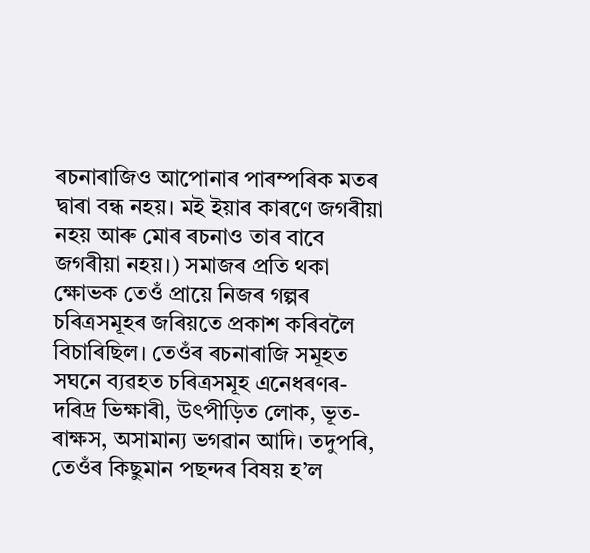ৰচনাৰাজিও আপোনাৰ পাৰম্পৰিক মতৰ দ্বাৰা বন্ধ নহয়। মই ইয়াৰ কাৰণে জগৰীয়া নহয় আৰু মোৰ ৰচনাও তাৰ বাবে জগৰীয়া নহয়।) সমাজৰ প্ৰতি থকা ক্ষোভক তেওঁ প্ৰায়ে নিজৰ গল্পৰ চৰিত্ৰসমূহৰ জৰিয়তে প্ৰকাশ কৰিবলৈ বিচাৰিছিল। তেওঁৰ ৰচনাৰাজি সমূহত সঘনে ব্যৱহত চৰিত্ৰসমূহ এনেধৰণৰ- দৰিদ্ৰ ভিক্ষাৰী, উৎপীড়িত লোক, ভূত-ৰাক্ষস, অসামান্য ভগৱান আদি। তদুপৰি, তেওঁৰ কিছুমান পছন্দৰ বিষয় হ’ল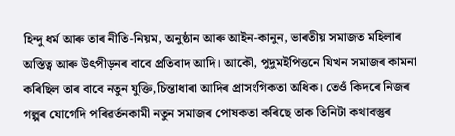হিন্দু ধৰ্ম আৰু তাৰ নীতি-নিয়ম, অনুষ্ঠান আৰু আইন-কানুন, ভাৰতীয় সমাজত মহিলাৰ অস্তিত্ব আৰু উৎপীড়নৰ বাবে প্ৰতিবাদ আদি। আকৌ, পুদুমইপিত্তনে যিখন সমাজৰ কামনা কৰিছিল তাৰ বাবে নতুন যুক্তি,চিন্তাধাৰা আদিৰ প্ৰাসংগিকতা অধিক। তেওঁ কিদৰে নিজৰ গল্পৰ যোগেদি পৰিৱৰ্তনকামী নতুন সমাজৰ পোষকতা কৰিছে তাক তিনিটা কথাবস্তুৰ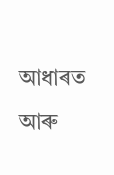আধাৰত আৰু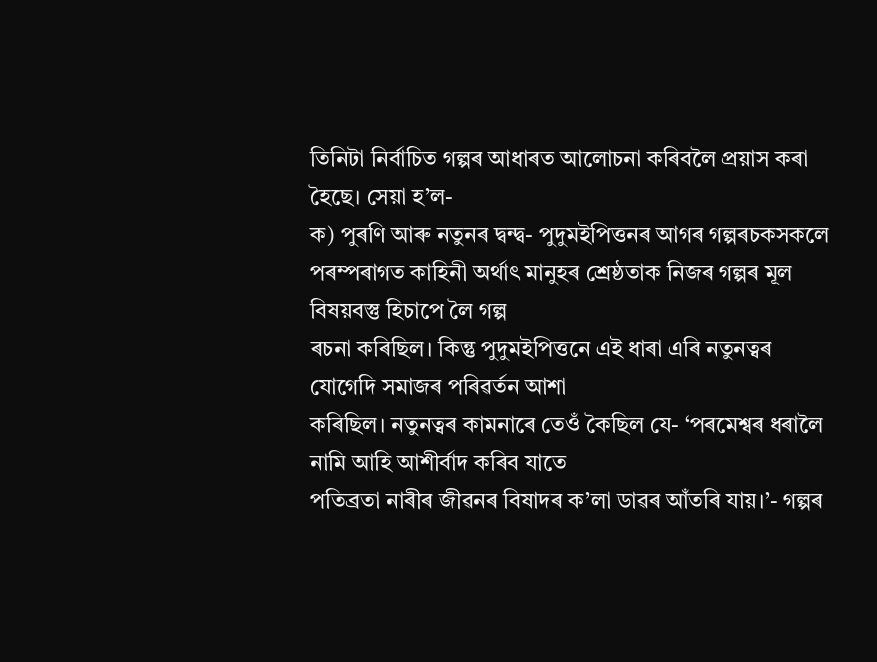তিনিটা নিৰ্বাচিত গল্পৰ আধাৰত আলোচনা কৰিবলৈ প্ৰয়াস কৰা হৈছে। সেয়া হ’ল-
ক) পুৰণি আৰু নতুনৰ দ্বন্দ্ব- পুদুমইপিত্তনৰ আগৰ গল্পৰচকসকলে
পৰম্পৰাগত কাহিনী অৰ্থাৎ মানুহৰ শ্ৰেষ্ঠতাক নিজৰ গল্পৰ মূল বিষয়বস্তু হিচাপে লৈ গল্প
ৰচনা কৰিছিল। কিন্তু পুদুমইপিত্তনে এই ধাৰা এৰি নতুনত্বৰ যোগেদি সমাজৰ পৰিৱৰ্তন আশা
কৰিছিল। নতুনত্বৰ কামনাৰে তেওঁ কৈছিল যে- ‘পৰমেশ্বৰ ধৰালৈ নামি আহি আশীৰ্বাদ কৰিব যাতে
পতিব্ৰতা নাৰীৰ জীৱনৰ বিষাদৰ ক’লা ডাৱৰ আঁতৰি যায়।’- গল্পৰ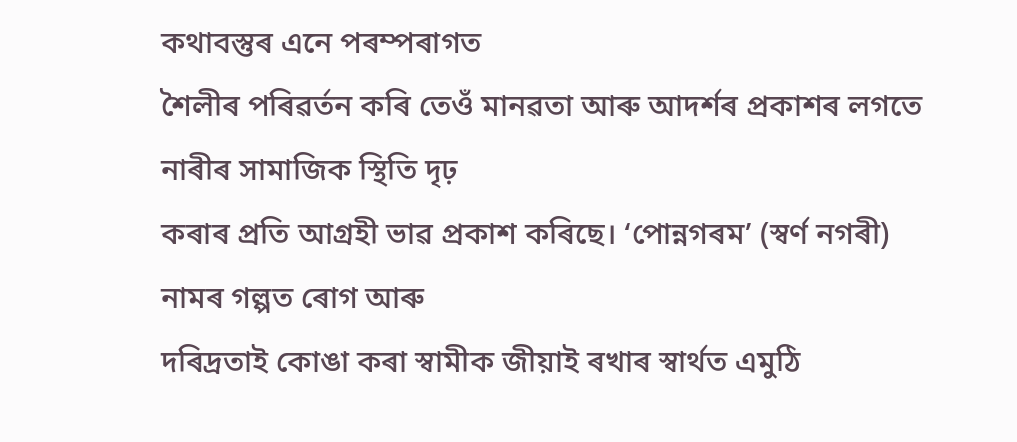কথাবস্তুৰ এনে পৰম্পৰাগত
শৈলীৰ পৰিৱৰ্তন কৰি তেওঁ মানৱতা আৰু আদৰ্শৰ প্ৰকাশৰ লগতে নাৰীৰ সামাজিক স্থিতি দৃঢ়
কৰাৰ প্ৰতি আগ্ৰহী ভাৱ প্ৰকাশ কৰিছে। ‘পোন্নগৰম’ (স্বৰ্ণ নগৰী) নামৰ গল্পত ৰোগ আৰু
দৰিদ্ৰতাই কোঙা কৰা স্বামীক জীয়াই ৰখাৰ স্বাৰ্থত এমুঠি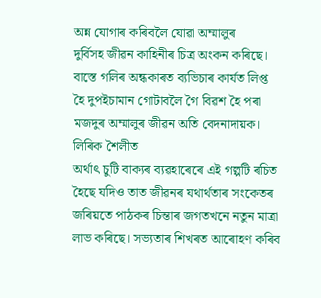অন্ন যোগাৰ কৰিবলৈ যোৱা অম্মালুৰ
দুৰ্বিসহ জীৱন কাহিনীৰ চিত্ৰ অংকন কৰিছে। বাস্তে গলিৰ অন্ধকাৰত ব্যভিচাৰ কাৰ্যত লিপ্ত
হৈ দুপইচামান গোটাবলৈ গৈ বিৱশ হৈ পৰা মজদুৰ অম্মালুৰ জীৱন অতি বেদনাদায়ক। লিৰিক শৈলীত
অৰ্থাৎ চুটি বাক্যৰ ব্যৱহাৰেৰে এই গল্পটি ৰচিত হৈছে যদিও তাত জীৱনৰ যথাৰ্থতাৰ সংকেতৰ
জৰিয়তে পাঠকৰ চিন্তাৰ জগতখনে নতুন মাত্ৰা লাভ কৰিছে। সভ্যতাৰ শিখৰত আৰোহণ কৰিব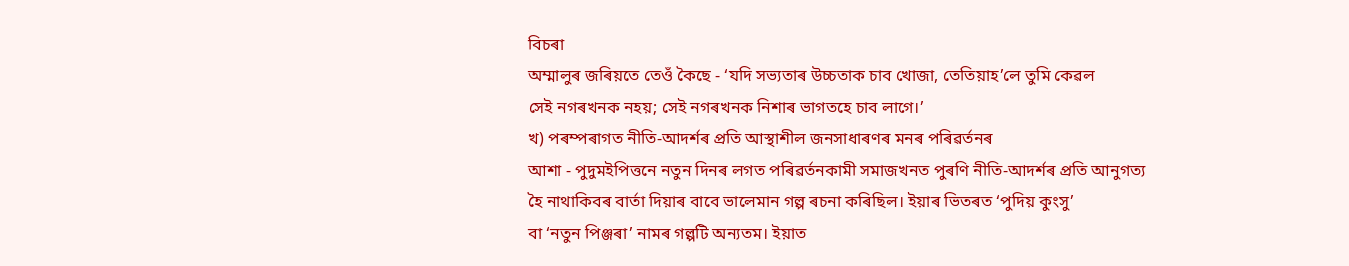বিচৰা
অম্মালুৰ জৰিয়তে তেওঁ কৈছে - ‘যদি সভ্যতাৰ উচ্চতাক চাব খোজা, তেতিয়াহ’লে তুমি কেৱল
সেই নগৰখনক নহয়; সেই নগৰখনক নিশাৰ ভাগতহে চাব লাগে।’
খ) পৰম্পৰাগত নীতি-আদৰ্শৰ প্ৰতি আস্থাশীল জনসাধাৰণৰ মনৰ পৰিৱৰ্তনৰ
আশা - পুদুমইপিত্তনে নতুন দিনৰ লগত পৰিৱৰ্তনকামী সমাজখনত পুৰণি নীতি-আদৰ্শৰ প্ৰতি আনুগত্য
হৈ নাথাকিবৰ বাৰ্তা দিয়াৰ বাবে ভালেমান গল্প ৰচনা কৰিছিল। ইয়াৰ ভিতৰত ‘পুদিয় কুংসু’
বা ‘নতুন পিঞ্জৰা’ নামৰ গল্পটি অন্যতম। ইয়াত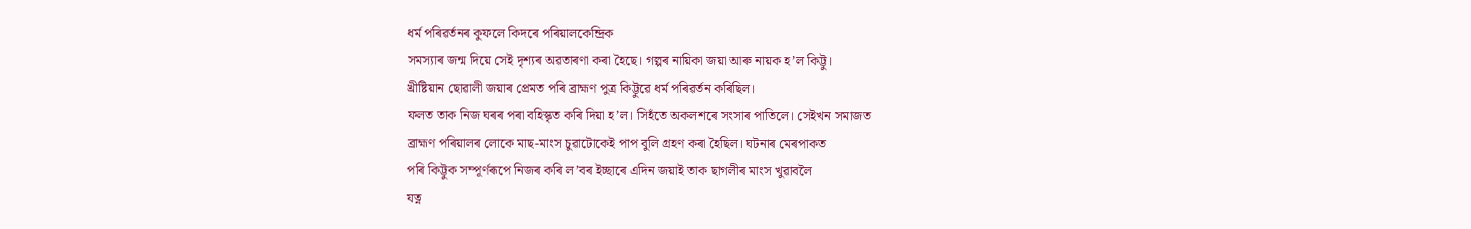ধৰ্ম পৰিৱৰ্তনৰ কুফলে কিদৰে পৰিয়ালকেন্দ্ৰিক
সমস্যাৰ জন্ম দিয়ে সেই দৃশ্যৰ অৱতাৰণা কৰা হৈছে। গল্পৰ নায়িকা জয়া আৰু নায়ক হ’ল কিট্টু।
খ্ৰীষ্টিয়ান ছোৱালী জয়াৰ প্ৰেমত পৰি ব্ৰাহ্মণ পুত্ৰ কিট্টুৱে ধৰ্ম পৰিৱৰ্তন কৰিছিল।
ফলত তাক নিজ ঘৰৰ পৰা বহিস্কৃত কৰি দিয়া হ’ল। সিহঁতে অকলশৰে সংসাৰ পাতিলে। সেইখন সমাজত
ব্ৰাহ্মণ পৰিয়ালৰ লোকে মাছ-মাংস চুৱাটোকেই পাপ বুলি গ্ৰহণ কৰা হৈছিল। ঘটনাৰ মেৰপাকত
পৰি কিট্টুক সম্পূৰ্ণৰূপে নিজৰ কৰি ল’বৰ ইচ্ছাৰে এদিন জয়াই তাক ছাগলীৰ মাংস খুৱাবলৈ
যত্ন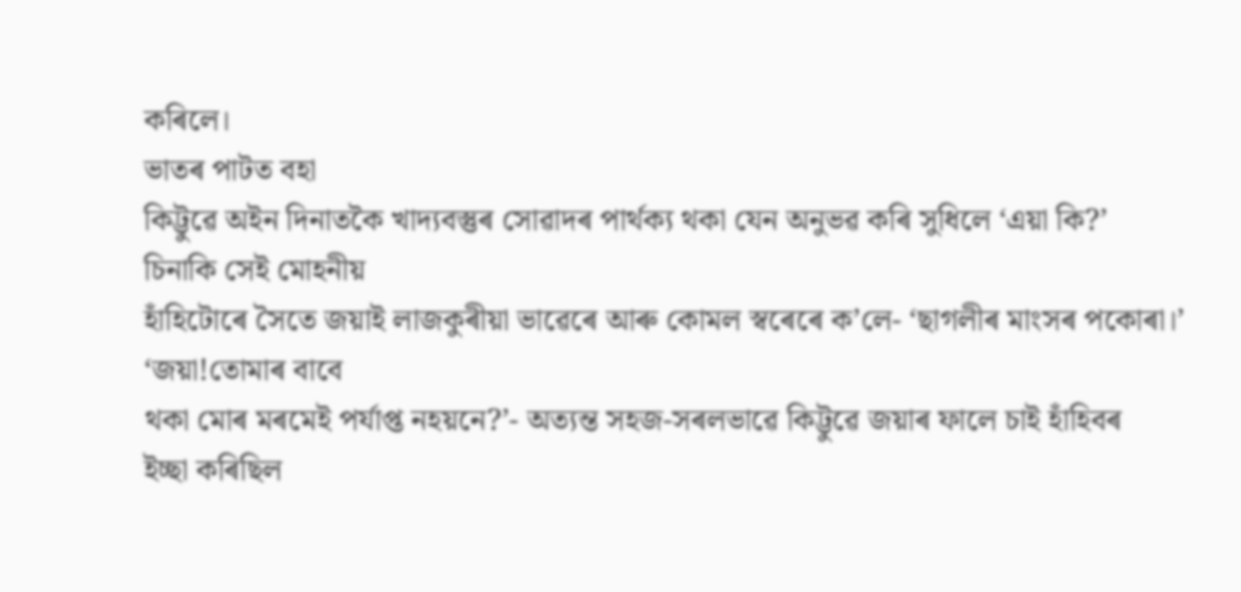কৰিলে।
ভাতৰ পাটত বহা
কিট্টুৱে অইন দিনাতকৈ খাদ্যবস্তুৰ সোৱাদৰ পাৰ্থক্য থকা যেন অনুভৱ কৰি সুধিলে ‘এয়া কি?’
চিনাকি সেই মোহনীয়
হাঁহিটোৰে সৈতে জয়াই লাজকুৰীয়া ভাৱেৰে আৰু কোমল স্বৰেৰে ক’লে- ‘ছাগলীৰ মাংসৰ পকোৰা।’
‘জয়া!তোমাৰ বাবে
থকা মোৰ মৰমেই পৰ্যাপ্ত নহয়নে?’- অত্যন্ত সহজ-সৰলভাৱে কিট্টুৱে জয়াৰ ফালে চাই হাঁহিবৰ
ইচ্ছা কৰিছিল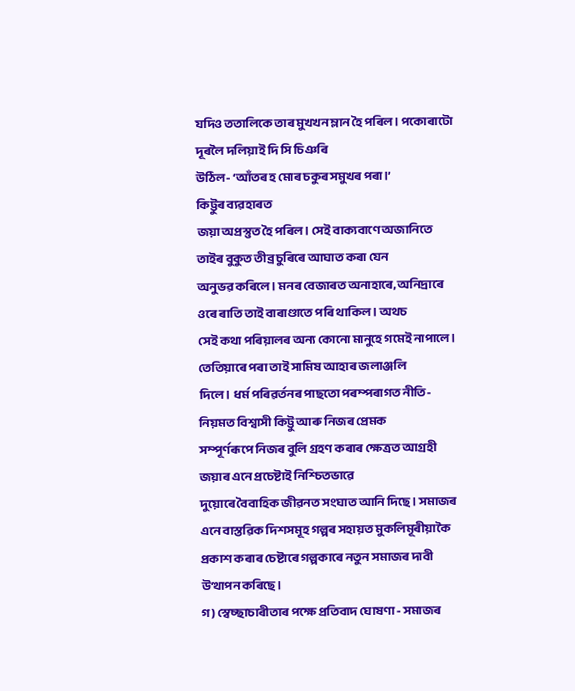যদিও ততালিকে তাৰ মুখখন ম্লান হৈ পৰিল। পকোৰাটো দূৰলৈ দলিয়াই দি সি চিঞৰি
উঠিল- ‘আঁতৰ হ মোৰ চকুৰ সমুখৰ পৰা।’
কিট্টুৰ ব্যৱহাৰত
জয়া অপ্ৰস্তুত হৈ পৰিল। সেই বাক্যবাণে অজানিতে তাইৰ বুকুত তীব্ৰ চুৰিৰে আঘাত কৰা যেন
অনুভৱ কৰিলে। মনৰ বেজাৰত অনাহাৰে, অনিদ্ৰাৰে ওৰে ৰাতি তাই বাৰাণ্ডাতে পৰি থাকিল। অথচ
সেই কথা পৰিয়ালৰ অন্য কোনো মানুহে গমেই নাপালে। তেতিয়াৰে পৰা তাই সামিষ আহাৰ জলাঞ্জলি
দিলে। ধৰ্ম পৰিৱৰ্তনৰ পাছতো পৰম্পৰাগত নীতি-নিয়মত বিশ্বাসী কিট্টু আৰু নিজৰ প্ৰেমক
সম্পূৰ্ণৰূপে নিজৰ বুলি গ্ৰহণ কৰাৰ ক্ষেত্ৰত আগ্ৰহী জয়াৰ এনে প্ৰচেষ্টাই নিশ্চিতভাৱে
দুয়োৰে বৈবাহিক জীৱনত সংঘাত আনি দিছে। সমাজৰ এনে বাস্তৱিক দিশসমূহ গল্পৰ সহায়ত মুকলিমূৰীয়াকৈ
প্ৰকাশ কৰাৰ চেষ্টাৰে গল্পকাৰে নতুন সমাজৰ দাবী উত্থাপন কৰিছে।
গ) স্বেচ্ছাচাৰীতাৰ পক্ষে প্ৰতিবাদ ঘোষণা - সমাজৰ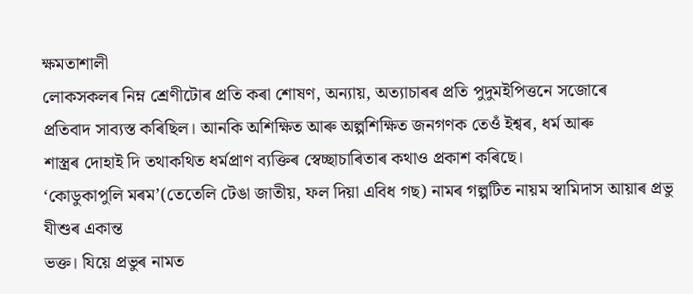ক্ষমতাশালী
লোকসকলৰ নিম্ন শ্ৰেণীটোৰ প্ৰতি কৰা শোষণ, অন্যায়, অত্যাচাৰৰ প্ৰতি পুদুমইপিত্তনে সজোৰে
প্ৰতিবাদ সাব্যস্ত কৰিছিল। আনকি অশিক্ষিত আৰু অল্পশিক্ষিত জনগণক তেওঁ ইশ্বৰ, ধৰ্ম আৰু
শাস্ত্ৰৰ দোহাই দি তথাকথিত ধৰ্মপ্ৰাণ ব্যক্তিৰ স্বেচ্ছাচাৰিতাৰ কথাও প্ৰকাশ কৰিছে।
‘কোডুকাপুলি মৰম’(তেতেলি টেঙা জাতীয়, ফল দিয়া এবিধ গছ) নামৰ গল্পটিত নায়ম স্বামিদাস আয়াৰ প্ৰভু যীশুৰ একান্ত
ভক্ত। যিয়ে প্ৰভুৰ নামত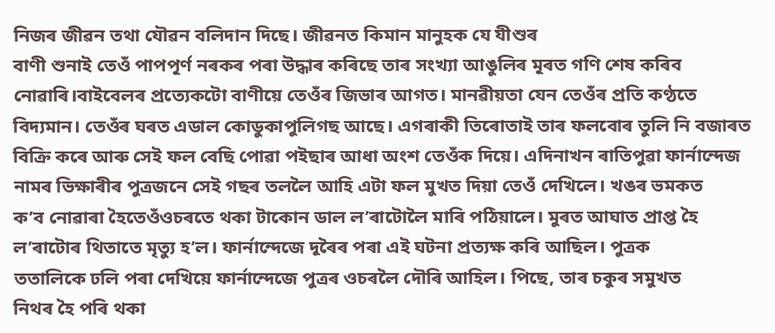নিজৰ জীৱন তথা যৌৱন বলিদান দিছে। জীৱনত কিমান মানুহক যে যীশুৰ
বাণী শুনাই তেওঁ পাপপূৰ্ণ নৰকৰ পৰা উদ্ধাৰ কৰিছে তাৰ সংখ্যা আঙুলিৰ মূৰত গণি শেষ কৰিব
নোৱাৰি।বাইবেলৰ প্ৰত্যেকটো বাণীয়ে তেওঁৰ জিভাৰ আগত। মানৱীয়তা যেন তেওঁৰ প্ৰতি কণ্ঠতে
বিদ্যমান। তেওঁৰ ঘৰত এডাল কোডুকাপুলিগছ আছে। এগৰাকী তিৰোতাই তাৰ ফলবোৰ তুলি নি বজাৰত
বিক্ৰি কৰে আৰু সেই ফল বেছি পোৱা পইছাৰ আধা অংশ তেওঁক দিয়ে। এদিনাখন ৰাতিপুৱা ফাৰ্নান্দেজ
নামৰ ভিক্ষাৰীৰ পুত্ৰজনে সেই গছৰ তললৈ আহি এটা ফল মুখত দিয়া তেওঁ দেখিলে। খঙৰ ভমকত
ক’ব নোৱাৰা হৈতেওঁওচৰতে থকা টাকোন ডাল ল’ৰাটোলৈ মাৰি পঠিয়ালে। মুৰত আঘাত প্ৰাপ্ত হৈ
ল’ৰাটোৰ থিতাতে মৃত্যু হ’ল। ফাৰ্নান্দেজে দূৰৈৰ পৰা এই ঘটনা প্ৰত্যক্ষ কৰি আছিল। পুত্ৰক
ততালিকে ঢলি পৰা দেখিয়ে ফাৰ্নান্দেজে পুত্ৰৰ ওচৰলৈ দৌৰি আহিল। পিছে, তাৰ চকুৰ সমুখত
নিথৰ হৈ পৰি থকা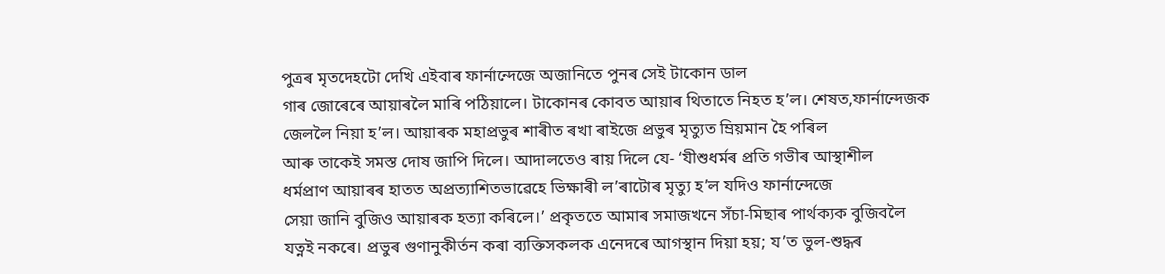পুত্ৰৰ মৃতদেহটো দেখি এইবাৰ ফাৰ্নান্দেজে অজানিতে পুনৰ সেই টাকোন ডাল
গাৰ জোৰেৰে আয়াৰলৈ মাৰি পঠিয়ালে। টাকোনৰ কোবত আয়াৰ থিতাতে নিহত হ’ল। শেষত,ফাৰ্নান্দেজক
জেললৈ নিয়া হ’ল। আয়াৰক মহাপ্ৰভুৰ শাৰীত ৰখা ৰাইজে প্ৰভুৰ মৃত্যুত ম্ৰিয়মান হৈ পৰিল
আৰু তাকেই সমস্ত দোষ জাপি দিলে। আদালতেও ৰায় দিলে যে- ‘যীশুধৰ্মৰ প্ৰতি গভীৰ আস্থাশীল
ধৰ্মপ্ৰাণ আয়াৰৰ হাতত অপ্ৰত্যাশিতভাৱেহে ভিক্ষাৰী ল’ৰাটোৰ মৃত্যু হ’ল যদিও ফাৰ্নান্দেজে
সেয়া জানি বুজিও আয়াৰক হত্যা কৰিলে।’ প্ৰকৃততে আমাৰ সমাজখনে সঁচা-মিছাৰ পাৰ্থক্যক বুজিবলৈ
যত্নই নকৰে। প্ৰভুৰ গুণানুকীৰ্তন কৰা ব্যক্তিসকলক এনেদৰে আগস্থান দিয়া হয়; য’ত ভুল-শুদ্ধৰ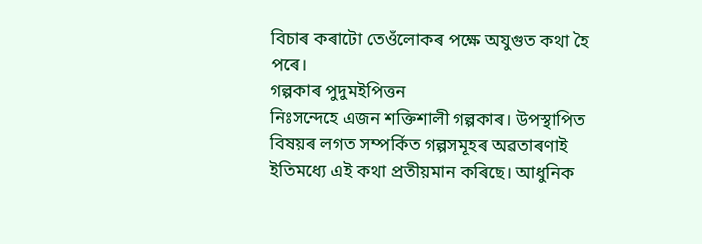বিচাৰ কৰাটো তেওঁলোকৰ পক্ষে অযুগুত কথা হৈ পৰে।
গল্পকাৰ পুদুমইপিত্তন
নিঃসন্দেহে এজন শক্তিশালী গল্পকাৰ। উপস্থাপিত বিষয়ৰ লগত সম্পৰ্কিত গল্পসমূহৰ অৱতাৰণাই
ইতিমধ্যে এই কথা প্ৰতীয়মান কৰিছে। আধুনিক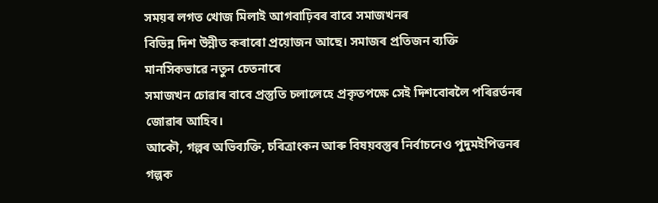সময়ৰ লগত খোজ মিলাই আগবাঢ়িবৰ বাবে সমাজখনৰ
বিভিন্ন দিশ উন্নীত কৰাৰো প্ৰয়োজন আছে। সমাজৰ প্ৰতিজন ব্যক্তি মানসিকভাৱে নতুন চেতনাৰে
সমাজখন চোৱাৰ বাবে প্ৰস্তুতি চলালেহে প্ৰকৃতপক্ষে সেই দিশবোৰলৈ পৰিৱৰ্তনৰ জোৱাৰ আহিব।
আকৌ, গল্পৰ অভিব্যক্তি, চৰিত্ৰাংকন আৰু বিষয়বস্তুৰ নিৰ্বাচনেও পুদুমইপিত্তনৰ গল্পক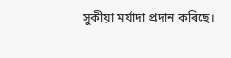সুকীয়া মৰ্যাদা প্ৰদান কৰিছে।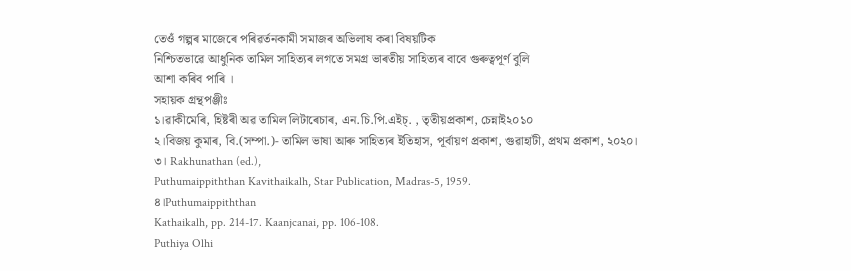তেওঁ গল্পৰ মাজেৰে পৰিৱৰ্তনকামী সমাজৰ অভিলাষ কৰা বিষয়টিক
নিশ্চিতভাৱে আধুনিক তামিল সাহিত্যৰ লগতে সমগ্ৰ ভাৰতীয় সাহিত্যৰ বাবে গুৰুত্বপূৰ্ণ বুলি
আশা কৰিব পাৰি ।
সহায়ক গ্ৰন্থপঞ্জীঃ
১।ৱাকীমেৰি, হিষ্টৰী অৱ তামিল লিটাৰেচাৰ, এন.চি.পি.এইচ্. , তৃতীয়প্ৰকাশ, চেন্নাই২০১০
২।বিজয় কুমাৰ, বি.(সম্পা.)- তামিল ভাষা আৰু সাহিত্যৰ ইতিহাস, পূৰ্বায়ণ প্ৰকাশ, গুৱাহাটী, প্ৰথম প্ৰকাশ, ২০২০।
৩। Rakhunathan (ed.),
Puthumaippiththan Kavithaikalh, Star Publication, Madras-5, 1959.
৪।Puthumaippiththan
Kathaikalh, pp. 214-17. Kaanjcanai, pp. 106-108.
Puthiya Olhi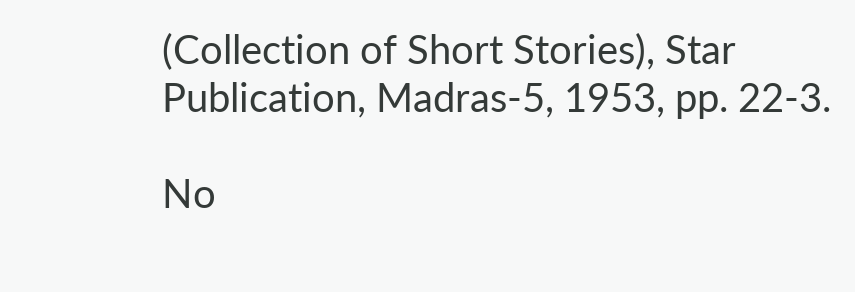(Collection of Short Stories), Star
Publication, Madras-5, 1953, pp. 22-3.

No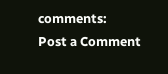comments:
Post a Comment